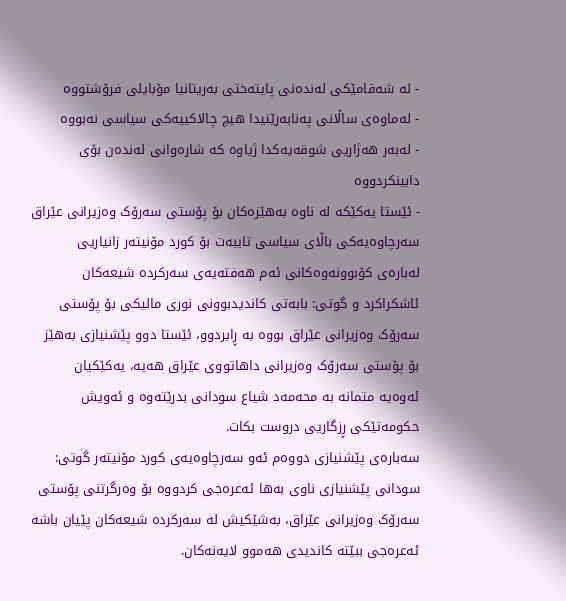- لە شەقامێکی لەندەنی پایتەختی بەریتانیا مۆبایلی فرۆشتووە
- لەماوەی ساڵانی پەنابەرێتیدا هیچ چالاکییەکی سیاسی نەبووە
- لەبەر هەژاریی شوقەیەکدا ژیاوە کە شارەوانی لەندەن بۆی دابینکردووە
- ئێستا یەکێکە لە ناوە بەهێزەکان بۆ پۆستی سەرۆک وەزیرانی عێراق
سەرچاوەیەکی باڵای سیاسی تایبەت بۆ کورد مۆنیتەر زانیاریی لەبارەی کۆبوونەوەکانی ئەم هەفتەیەی سەرکردە شیعەکان ئاشکراکرد و گوتی: بابەتی کاندیدبوونی نوری مالیکی بۆ پۆستی سەرۆک وەزیرانی عێراق بووە بە ڕابردوو، ئێستا دوو پێشنیازی بەهێز بۆ پۆستی سەرۆک وەزیرانی داهاتووی عێراق هەیە، یەکێکیان ئەوەیە متمانە بە محەمەد شیاع سودانی بدرێتەوە و ئەویش حکومەتێکی ڕزگاریی دروست بکات.
سەبارەی پێشنیازی دووەم ئەو سەرچاوەیەی کورد مۆنیتەر گوتی: سودانی پێشنیازی ناوی بەها ئەعرەجی کردووە بۆ وەرگرتنی پۆستی سەرۆک وەزیرانی عێراق، بەشێکیش لە سەرکردە شیعەکان پێیان باشە ئەعرەجی ببێتە کاندیدی هەموو لایەنەکان.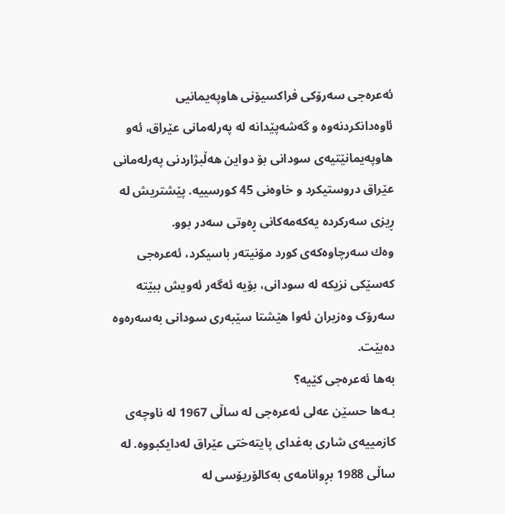ئەعرەجی سەرۆکی فراکسیۆنی ھاوپەیمانیی ئاوەدانکردنەوە و گەشەپێدانە لە پەرلەمانی عێراق، ئەو هاوپەیمانێتیەی سودانی بۆ دواین هەڵبژاردنی پەرلەمانی عێراق دروستیکرد و خاوەنی 45 کورسییە. پێشتریش لە ڕیزی سەرکردە یەکەمەکانی ڕەوتی سەدر بوو.
وەك سەرچاوەکەی کورد مۆنیتەر باسیکرد، ئەعرەجی کەسێکی نزیکە لە سودانی، بۆیە ئەگەر ئەویش ببێتە سەرۆک وەزیران ئەوا هێشتا سێبەری سودانی بەسەرەوە دەبێت.
بەها ئەعرەجی کێیە؟
بـەها حسێن عەلی ئەعرەجی لە ساڵی 1967 لە ناوچەی کازمییەی شاری بەغدای پایتەختی عێراق لەدایکبووە. لە ساڵی 1988 بڕوانامەی بەکالۆریۆسی لە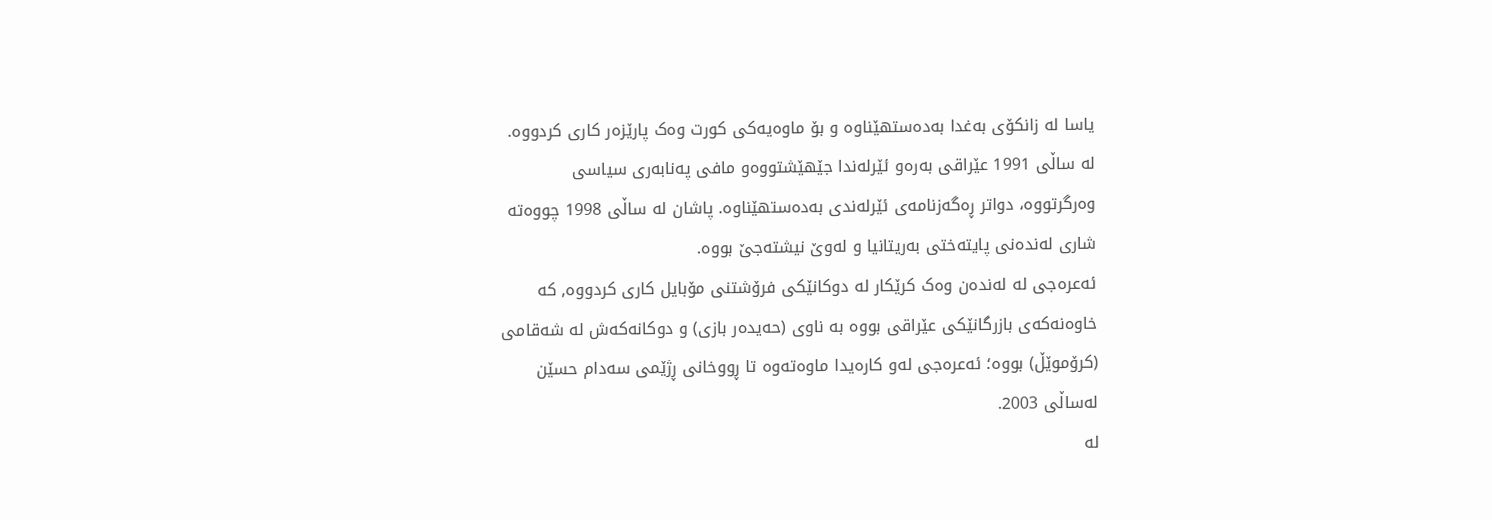یاسا لە زانکۆی بەغدا بەدەستهێناوە و بۆ ماوەیەکی کورت وەک پارێزەر کاری کردووە. لە ساڵی 1991 عێراقی بەرەو ئێرلەندا جێهێشتووەو مافی پەنابەری سیاسی وەرگرتووە، دواتر ڕەگەزنامەی ئێرلەندی بەدەستهێناوە. پاشان لە ساڵی 1998 چووەتە شاری لەندەنی پایتەختی بەریتانیا و لەوێ نیشتەجێ بووە.
ئەعرەجی لە لەندەن وەک کرێکار لە دوکانێکی فرۆشتنی مۆبایل کاری کردووە, کە خاوەنەکەی بازرگانێکی عێراقی بووە بە ناوی (حەیدەر بازی) و دوکانەکەش لە شەقامی (کرۆموێڵ) بووە؛ ئەعرەجی لەو کارەیدا ماوەتەوە تا ڕووخانی ڕژێمی سەدام حسێن لەساڵی 2003.
لە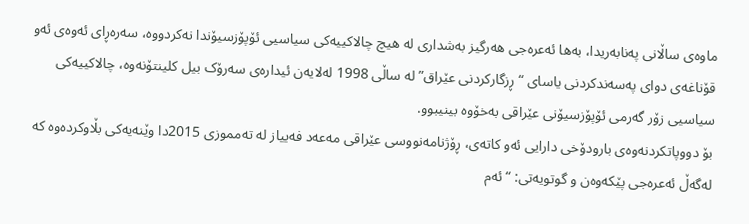ماوەی ساڵانی پەنابەریدا، بەها ئەعرەجی هەرگیز بەشداری لە هیچ چالاکییەکی سیاسیی ئۆپۆزسیۆندا نەکردووە، سەرەڕای ئەوەی ئەو قۆناغەی دوای پەسەندکردنی یاسای “ڕزگارکردنی عێراق” لە ساڵی 1998 لەلایەن ئیدارەی سەرۆک بیل کلینتۆنەوە، چالاکییەکی سیاسیی زۆر گەرمی ئۆپۆزسیۆنی عێراقی بەخۆوە بینیبوو.
بۆ دووپاتکردنەوەی بارودۆخی دارایی ئەو کاتەی، ڕۆژنامەنووسی عێراقی مەعەد فەییاز لە تەمموزی 2015دا وێنەیەکی بڵاوکردەوە کە لەگەڵ ئەعرەجی پێکەوەن و گوتویەتی: “ئەم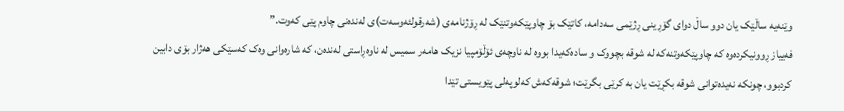وێنەیە ساڵێک یان دوو ساڵ دوای گۆڕینی ڕژێمی سەدامە، کاتێک بۆ چاوپێکەوتنێک لە ڕۆژنامەی (شەرقولئەوسەت)ی لەندەنی چاوم پێی کەوت.”
فەییاز ڕوونیکردەوە کە چاوپێکەوتنەکە لە شوقە بچووک و سادەکەیدا بووە لە ناوچەی ئۆڵۆمپیا نزیک هامەر سمیس لە ناوەڕاستی لەندەن، کە شارەوانی وەک کەسێکی هەژار بۆی دابین کردبوو، چونکە نەیدەتوانی شوقە بکڕێت یان بە کرێی بگرێت؛ شوقەکەش کەلوپەلی پێویستی تێدا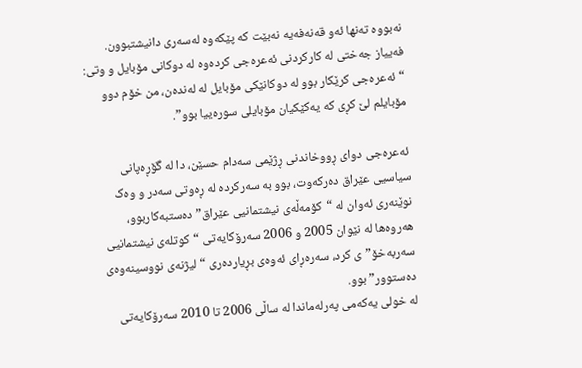نەبووە تەنها ئەو قەنەفەیە نەبێت کە پێکەوە لەسەری دانیشتبوون.
فەییاز جەختی لە کارکردنی ئەعرەجی کردەوە لە دوکانی مۆبایل و وتی: “ئەعرەجی کرێکار بوو لە دوکانێکی مۆبایل لە لەندەن، من خۆم دوو مۆبایلم لێ کڕی کە یەکێکیان مۆبایلی سورەییا بوو”.

ئەعرەجی دوای ڕووخاندنی ڕژێمی سەدام حسێن، دا لە گۆڕەپانی سیاسیی عێراق دەرکەوت، بوو بە سەرکردە لە ڕەوتی سەدر و وەک نوێنەری ئەوان لە “کۆمەڵەی نیشتمانیی عێراق” دەستبەکاربوو، هەروەها لە نێوان 2005 و 2006 سەرۆکایەتی “کوتلەی نیشتمانیی سەربەخۆ”ی کرد، سەرەڕای ئەوەی بڕیاردەری “لیژنەی نووسینەوەی دەستوور” بوو.
لە خولی یەکەمی پەرلەماندا لە ساڵی 2006 تا 2010 سەرۆکایەتی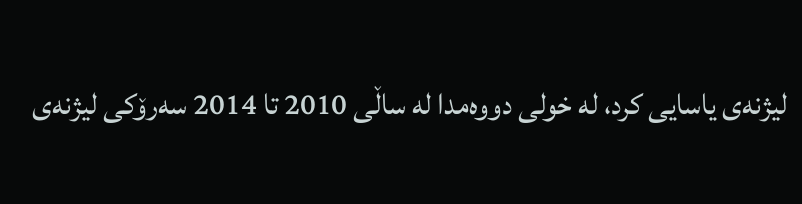لیژنەی یاسایی کرد، لە خولی دووەمدا لە ساڵی 2010 تا 2014 سەرۆکی لیژنەی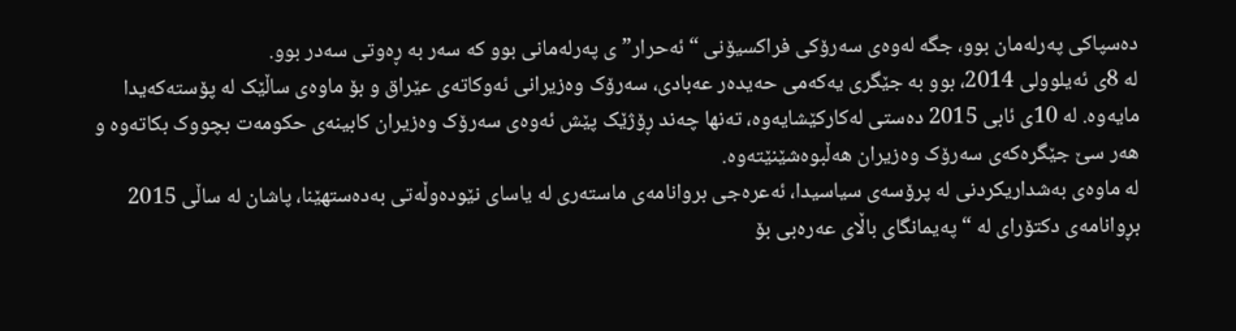دەسپاکی پەرلەمان بوو، جگە لەوەی سەرۆکی فراکسیۆنی “ئەحرار”ی پەرلەمانی بوو کە سەر بە ڕەوتی سەدر بوو.
لە 8ی ئەیلوولی 2014، بوو بە جێگری یەکەمی حەیدەر عەبادی، سەرۆک وەزیرانی ئەوکاتەی عێراق و بۆ ماوەی ساڵێک لە پۆستەکەیدا مایەوە. لە 10ی ئابی 2015 دەستی لەکارکێشایەوە، تەنها چەند ڕۆژێک پێش ئەوەی سەرۆک وەزیران کابینەی حکومەت بچووک بکاتەوە و هەر سێ جێگرەکەی سەرۆک وەزیران هەڵبوەشێنێتەوە.
لە ماوەی بەشداریکردنی لە پرۆسەی سیاسیدا، ئەعرەجی بروانامەی ماستەری لە یاسای نێودەوڵەتی بەدەستهێنا، پاشان لە ساڵی 2015 بڕوانامەی دکتۆرای لە “پەیمانگای باڵای عەرەبی بۆ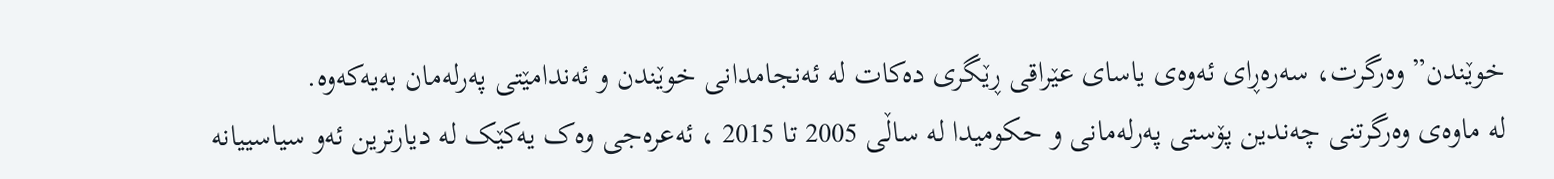خوێندن” وەرگرت، سەرەڕای ئەوەی یاسای عێراقی ڕێگری دەکات لە ئەنجامدانی خوێندن و ئەندامێتی پەرلەمان بەیەکەوە.
لە ماوەی وەرگرتنی چەندین پۆستی پەرلەمانی و حکومیدا لە ساڵی 2005 تا 2015 ، ئەعرەجی وەک یەکێک لە دیارترین ئەو سیاسییانە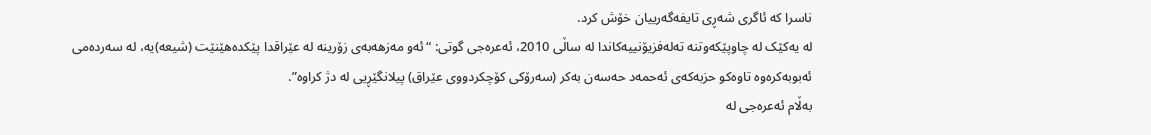ناسرا کە ئاگری شەڕی تایفەگەرییان خۆش کرد.
لە یەکێک لە چاوپێکەوتنە تەلەفزیۆنییەکاندا لە ساڵی 2010، ئەعرەجی گوتی: “ئەو مەزهەبەی زۆرینە لە عێراقدا پێکدەهێنێت (شیعە)یە، لە سەردەمی ئەبوبەکرەوە تاوەکو حزبەکەی ئەحمەد حەسەن بەکر (سەرۆکی کۆچکردووی عێراق) پیلانگێڕیی لە دژ کراوە”.
بەڵام ئەعرەجی لە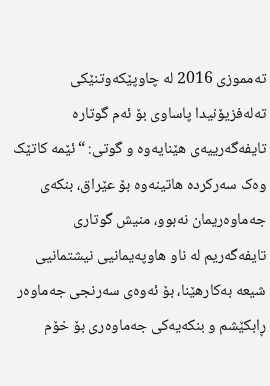تەمموزی 2016 لە چاوپێکەوتنێکی تەلەفزیۆنیدا پاساوی بۆ ئەم گوتارە تایفەگەرییەی هێنایەوە و گوتی: “ئێمە کاتێک وەک سەرکردە هاتینەوە بۆ عێراق، بنکەی جەماوەریمان نەبوو، منیش گوتاری تایفەگەریم لە ناو هاوپەیمانیی نیشتمانیی شیعە بەکارھێنا، بۆ ئەوەی سەرنجی جەماوەر ڕابکێشم و بنکەیەکی جەماوەری بۆ خۆم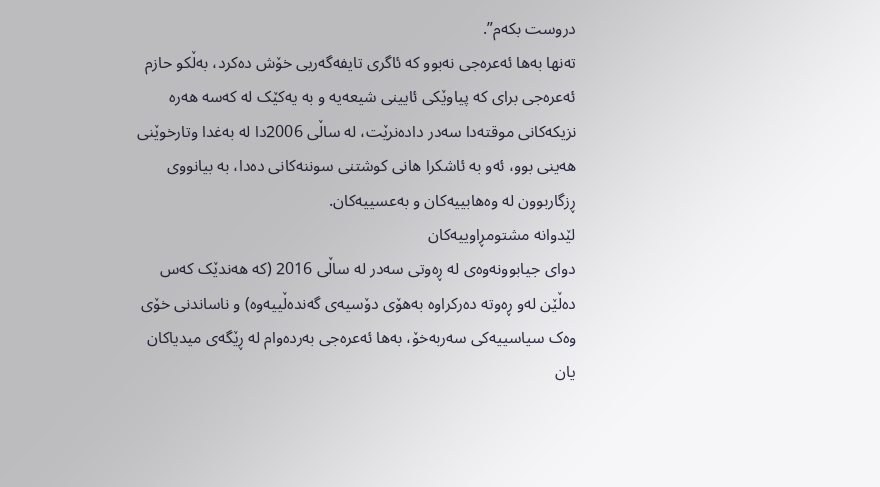دروست بکەم”.
تەنها بەها ئەعرەجی نەبوو کە ئاگری تایفەگەریی خۆش دەکرد، بەڵکو حازم ئەعرەجی برای کە پیاوێکی ئایینی شیعەیە و بە یەکێک لە کەسە هەرە نزیکەکانی موقتەدا سەدر دادەنرێت، لە ساڵی 2006دا لە بەغدا وتارخوێنی هەینی بوو، ئەو بە ئاشکرا هانی کوشتنی سوننەکانی دەدا، بە بیانووی ڕزگاربوون لە وەهابییەکان و بەعسییەکان.
لێدوانە مشتومڕاوییەکان
دوای جیابوونەوەی لە ڕەوتی سەدر لە ساڵی 2016 (کە هەندێک کەس دەڵێن لەو ڕەوتە دەرکراوە بەهۆی دۆسیەی گەندەڵییەوە) و ناساندنی خۆی وەک سیاسییەکی سەربەخۆ، بەها ئەعرەجی بەردەوام لە ڕێگەی میدیاکان یان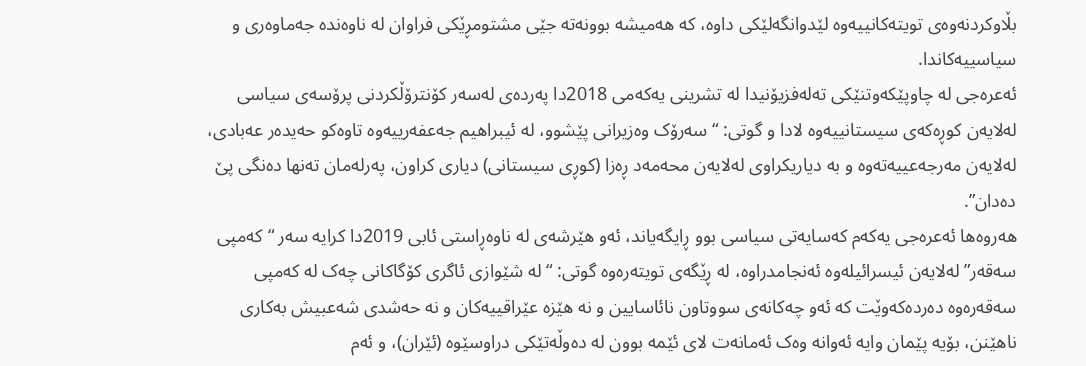بڵاوکردنەوەی تویتەکانییەوە لێدوانگەلێکی داوە، کە هەمیشە بوونەتە جێی مشتومڕێکی فراوان لە ناوەندە جەماوەری و سیاسییەکاندا.
ئەعرەجی لە چاوپێکەوتنێکی تەلەفزیۆنیدا لە تشرینی یەکەمی 2018دا پەردەی لەسەر کۆنترۆڵکردنی پرۆسەی سیاسی لەلایەن کوڕەکەی سیستانییەوە لادا و گوتی: “سەرۆک وەزیرانی پێشوو، لە ئیبراهیم جەعفەرییەوە تاوەکو حەیدەر عەبادی، لەلایەن مەرجەعییەتەوە و بە دیاریکراوی لەلایەن محەمەد ڕەزا (کوڕی سیستانی) دیاری کراون، پەرلەمان تەنها دەنگی پێ دەدان”.
هەروەها ئەعرەجی یەکەم کەسایەتی سیاسی بوو ڕایگەیاند، ئەو هێرشەی لە ناوەڕاستی ئابی 2019دا کرایە سەر “کەمپی سەقەر” لەلایەن ئیسرائیلەوە ئەنجامدراوە، لە ڕێگەی تویتەرەوە گوتی: “لە شێوازی ئاگری کۆگاکانی چەک لە کەمپی سەقەرەوە دەردەکەوێت کە ئەو چەکانەی سووتاون نائاسایین و نە هێزە عێراقییەکان و نە حەشدی شەعبیش بەکاری ناهێنن، بۆیە پێمان وایە ئەوانە وەک ئەمانەت لای ئێمە بوون لە دەوڵەتێکی دراوسێوە (ئێران)، و ئەم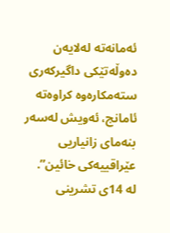ئەمانەتە لەلایەن دەوڵەتێکی داگیرکەری ستەمکارەوە کراوەتە ئامانج، ئەویش لەسەر بنەمای زانیاریی عێراقییەکی خائین”.
لە 14ی تشرینی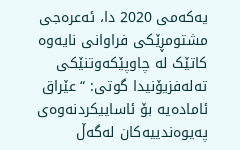یەکەمی 2020 دا، ئەعرەجی مشتومڕێکی فراوانی نایەوە کاتێک لە چاوپێکەوتنێکی تەلەفزیۆنیدا گوتی: “عێراق ئامادەیە بۆ ئاساییکردنەوەی پەیوەندییەکان لەگەڵ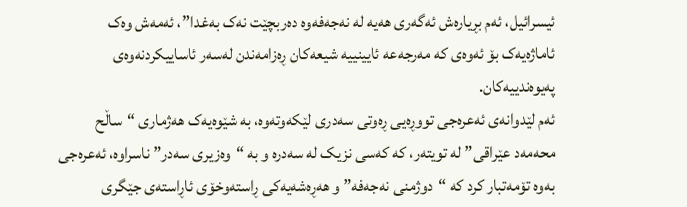ئیسرائیل، ئەم بڕیارەش ئەگەری هەیە لە نەجەفەوە دەربچێت نەک بەغدا”، ئەمەش وەک ئاماژەیەک بۆ ئەوەی کە مەرجەعە ئایینییە شیعەکان ڕەزامەندن لەسەر ئاساییکردنەوەی پەیوەندییەکان.
ئەم لێدوانەی ئەعرەجی تووڕەیی ڕەوتی سەدری لێکەوتەوە، بە شێوەیەک هەژماری “ساڵح محەمەد عێراقی” لە تویتەر، کە کەسی نزیک لە سەدرە و بە “وەزیری سەدر” ناسراوە، ئەعرەجی بەوە تۆمەتبار کرد کە “دوژمنی نەجەفە” و هەڕەشەیەکی ڕاستەوخۆی ئاڕاستەی جێگری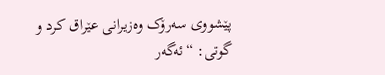پێشووی سەرۆک وەزیرانی عێراق کرد و گوتی: “ئەگەر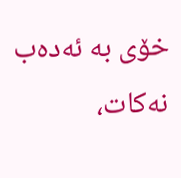خۆی بە ئەدەب نەکات،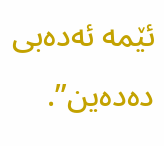ئێمە ئەدەبی دەدەین”.